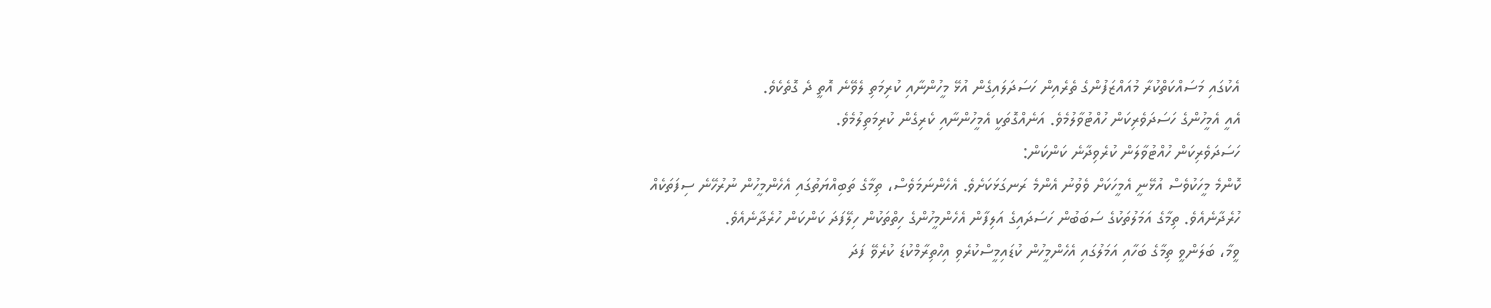އެކުގައި މަސައްކަތްކުރާ މުއައްޒަފުންގެ ތެރެއިން ހަސަދަލައިގެން އުޅޭ މީހުންނާއި ކުރިމަތި ލެވޭނެ އޮތީ ދެ ގޮތެކެވެ.
އެއީ އެމީހުންގެ ހަސަދަވެރިކަން ހުއްޓުވާލުމެވެ. އަނެއްގޮތަކީ އެމީހުންނާއި ކެރިގެން ކުރިމަތިލުމެވެ.
ހަސަދަވެރިކަން ހުއްޓުވާލަން ކުރެވިދާނެ ކަންކަން:
ކޮންމެ މީހަކުވެސް އުޅޭނީ އެމީހަކަށް ވެވުނު އެންމެ ރަނގަޅަކަށެވެ. އެހެންނަމަވެސް، ތިމާގެ ތަބިއްޔަތުގައި އެހެންމީހުން ނުރުހޭނެ ސިފަތަކެއް ހުރެދާނެއެވެ. ތިމާގެ އަމަލުތަކުގެ ސަބަބުން ހަސަދައިގެ އަލިފާން އެހެންމީހުންގެ ހިތްތަކުން ހިލޭފަދަ ކަންކަން ހުރެދާނެއެވެ.
ވީމާ، ބަލަންވީ ތިމާގެ ބަހާއި އަމަލުގައި އެހެންމީހުން ކުޑައިމީސްކުރެވި އިހްތިރާމްކުޑަ ކުރެވޭ ފަދަ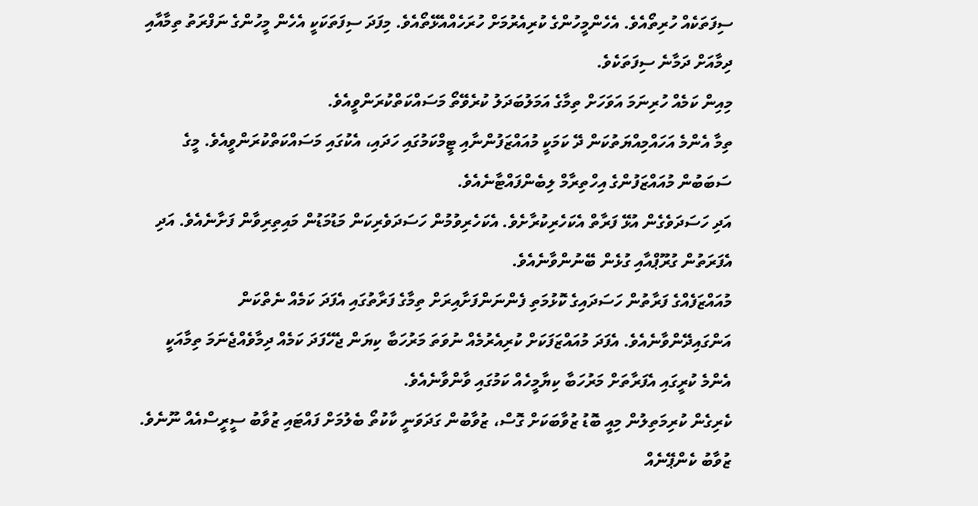ސިފަތަކެއް ހުރިތޯއެވެ. އެހެންމީހުންގެ ކުރިއެރުމަށް ހުރަހެއްއެޅޭތޯއެވެ. މިފަދަ ސިފަތަކަކީ އެހެން މީހުންގެ ނަފްރަތު ތިމާއާއި ދިމާއަށް ދަމާނެ ސިފަތަކެވެ.
މިއިން ކަމެއް ހުރިނަމަ އަވަހަށް ތިމާގެ އަމަލުބަދަލު ކުރެވޭތޯ މަސައްކަތްކުރަންވީއެވެ.
ތިމާ އެންމެ އަހައްމިއްޔަތުކަން ދޭ ކަމަކީ މުއައްޒަފުންނާއި ޓީމްކަމުގައި ހަދައި، އެކުގައި މަސައްކަތްކުރަންވީއެވެ. މީގެ ސަބަބުން މުއައްޒަފުންގެ އިހްތިރާމް ލިބެންފައްޓާނެއެވެ.
އަދި ހަސަދަވެގެން އުޅޭ ފަރާތް އެކަހެރިކުރާށެވެ. އެކަހެރިވުމުން ހަސަދަވެރިކަން މަޑުމަޑުން މައިތިރިވާން ފަށާނެއެވެ. އަދި އެފަރަތުން ގުރޫޕްއާއި ގުޅެން ބޭނުންވާނެއެވެ.
މުއައްޒަފެއްގެ ފަރާތުން ހަސަދައިގެ ކޮޅުމަތި ފެންނަންފަށާއިރަށް ތިމާގެ ފަރާތުގައި އެފަދަ ކަމެއް ނެތްކަން އަންގައިދޭންވާނެއެވެ. އެފަދަ މުއައްޒަފަކަށް ކުރިއެރުމެއް ނުވަތަ މަރުހަބާ ކިޔަން ޖެހޭފަދަ ކަމެއް ދިމާވެއްޖެނަމަ ތިމާއަކީ އެންމެ ކުރީގައި އެފަރާތަށް މަރުހަބާ ކިޔާމީހެއް ކަމުގައި ވާންވާނެއެވެ.
ކެރިގެން ކުރިމަތިލުން މިއީ ބޮޑު ޒުވާބަކަށް ގޮސް، ޒުވާބުން ގަދަވަނީ ކާކުތޯ ބެލުމަށް ފައްޓައި ޒުވާބު ސީރީސްއެއް ނޫނެވެ. ޒުވާބު ކެންޕޭނެއް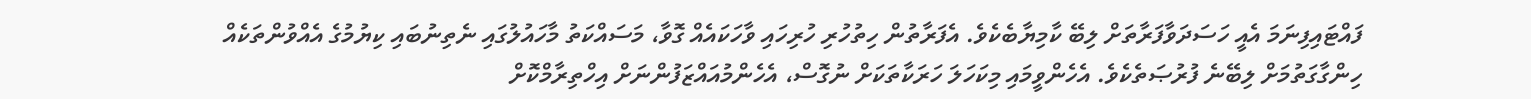ފައްޓައިފިނަމަ އެއީ ހަސަދަވާފަރާތަށް ލިބޭ ކާމިޔާބެކެވެ. އެފަރާތުން ހިތުހުރި ހުރިހައި ވާހަކައެއް ގޮވާ، މަސައްކަތު މާހައުލުގައި ނެތިނުބައި ކިޔުމުގެ އެއްވުންތަކެއް ހިންގާގަތުމަށް ލިބޭނެ ފުރުޞަތެކެވެ. އެހެންވީމައި މިކަހަލަ ހަރަކާތަކަށް ނުގޮސް، އެހެންމުއައްޒަފުންނަށް އިހްތިރާމްކޮށް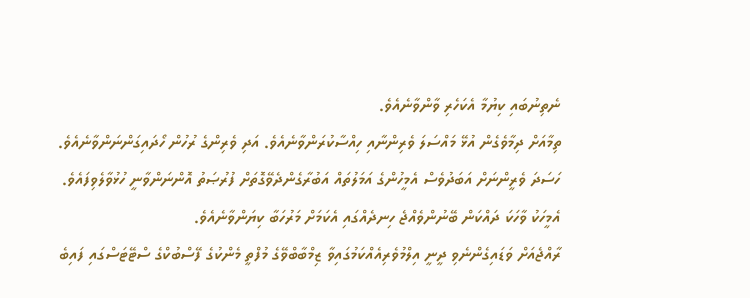ނެތިނުބައި ކިޔުމާ އެކަހެރި ވާންވާނެއެވެ.
ތިމާއަށް ދިމާވެގެން އުޅޭ މައްސަލަ ވެރިންނާއި ހިއްސާކުރަންވާނެއެވެ. އަދި ވެރިންގެ ރުހުން ހޯދައިގަންނަންވާނެއެވެ.
ހަސަދަ ވެރީންނަށް އަބަދުވެސް އެމީހުންގެ އަމަލުތައް އަބުރާގެންދެވޭގޮތަށް ފުރުޞަތު އޮންނަންވާނީ ހުޅުވާލެވިފައެވެ. އެމީހަކު ވާހަކަ ދައްކަން ބޭނުންވެއްޖެ ހިނދެއްގައި އެކަމަށް މަރުހަބާ ކިޔަންވާނެއެވެ.
ރާއްޖެއަށް ވަޑައިގެންނެވި ދީނީ އިލްމުވެރިއެއްކަމުގައިވާ ޒިމްބާބްވޭގެ މުފްތީ މެންކުގެ ފޭސްބުކްގެ ސްޓޭޓަސްގައި ފައިބެ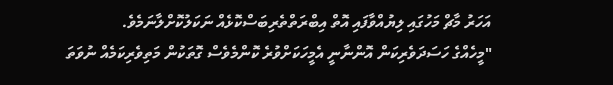އަހަރު މާޗް މަހުގައި ލިޔުއްވާފައި އޮތް އިބްރަތްތެރިބަސްކޮޅެއް ނަކަލުކޮށްލާނަމެވެ.
"މީހެއްގެ ހަސަދަވެރިކަން އޮންނާނީ އެމީހަކަށްވުރެ ކޮންމެވެސް ގޮތަކުން މަތިވެރިކަމެއް ނުވަތަ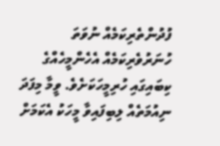ފުދުންތެރިކަމެއް ނުވަތަ ހުނަރުވެރިކަމެއް އެހެންމީހެއްގެ ކިބައިގައި ހުރިމީހަކަށެވެ. ވީމާ މިފަދަ ނިއުމަތެއް ލިބިފައިވާ މީހަކު އެކަމަށް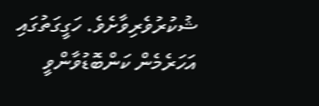ޝުކުރުވެރިވާށެވެ. ހަގީގަތުގައި އަހަރެމެން ކަންބޮޑުވާންވީ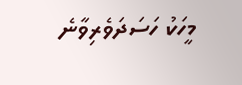މީހަކު ހަސަދަވެރިވާނެ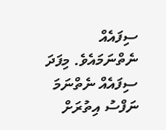ސިފައެއް ނެތްނަމައެވެ. މިފަދަ ސިފައެއް ނެތްނަމަ ނަފްސު އިތުރަށް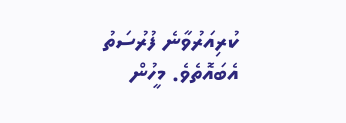ކުރިއަރުވާނެ ފުރުސަތު އެބައޮތެވެ. މީހުން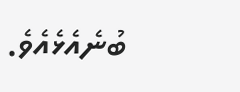ބުނެއެޅެއެވެ.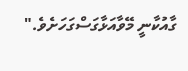ގާއުކާނީ މޭވާއަޅާގަސްގަހަށެވެ."